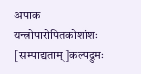अपाक
यन्त्रोपारोपितकोशांशः
[सम्पाद्यताम्]कल्पद्रुमः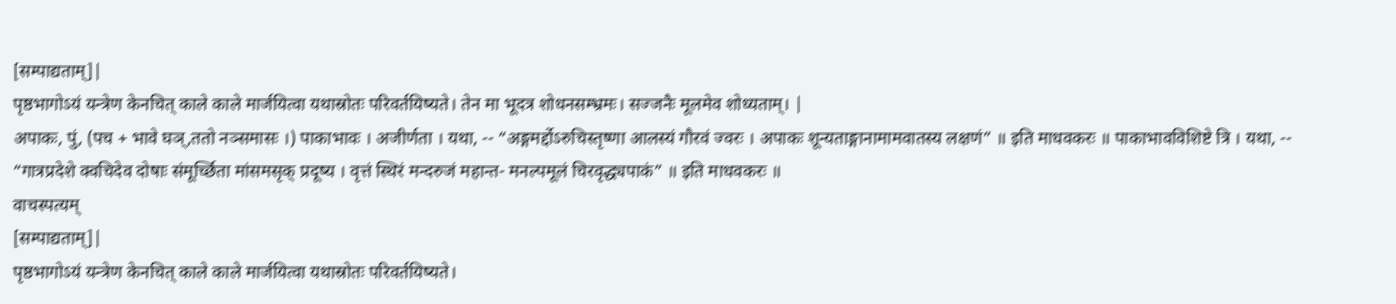[सम्पाद्यताम्]|
पृष्ठभागोऽयं यन्त्रेण केनचित् काले काले मार्जयित्वा यथास्रोतः परिवर्तयिष्यते। तेन मा भूदत्र शोधनसम्भ्रमः। सज्जनैः मूलमेव शोध्यताम्। |
अपाकः, पुं, (पच + भावे घञ्,ततो नञ्समासः ।) पाकाभावः । अजीर्णता । यथा, -- “अङ्गमर्द्दोऽरुचिस्तृष्णा आलस्यं गौरवं ज्वरः । अपाकः शून्यताङ्गानामामवातस्य लक्षणं” ॥ इति माधवकरः ॥ पाकाभावविशिष्टे त्रि । यथा, -- “गात्रप्रदेशे क्वचिदेव दोषाः संमूर्च्छिता मांसमसृक् प्रदूष्य । वृत्तं स्थिरं मन्दरुजं महान्त- मनल्पमूलं चिरवृद्ध्यपाकं” ॥ इति माधवकरः ॥
वाचस्पत्यम्
[सम्पाद्यताम्]|
पृष्ठभागोऽयं यन्त्रेण केनचित् काले काले मार्जयित्वा यथास्रोतः परिवर्तयिष्यते।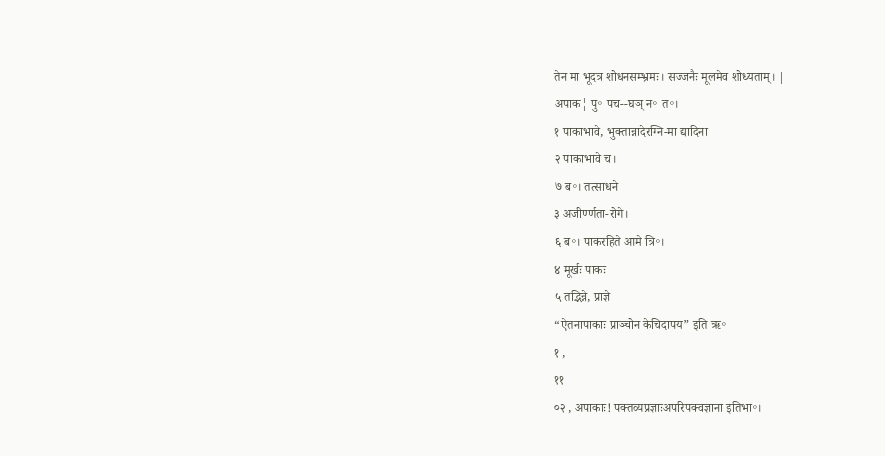तेन मा भूदत्र शोधनसम्भ्रमः। सज्जनैः मूलमेव शोध्यताम्। |
अपाक¦ पु॰ पच--घञ् न॰ त॰।
१ पाकाभावे, भुक्तान्नादेरग्नि-मा द्यादिना
२ पाकाभावे च।
७ ब॰। तत्साधने
३ अजीर्ण्णता-रोगे।
६ ब॰। पाकरहिते आमे त्रि॰।
४ मूर्खः पाकः
५ तद्भिन्ने, प्राज्ञे
“ऐतनापाकाः प्राञ्चोन केचिदापय” इति ऋ॰
१ ,
११
०२ , अपाकाः! पक्तव्यप्रज्ञाःअपरिपक्वज्ञाना इतिभा॰।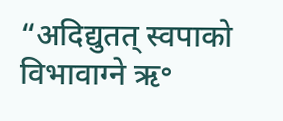“अदिद्युतत् स्वपाको विभावाग्ने ऋ॰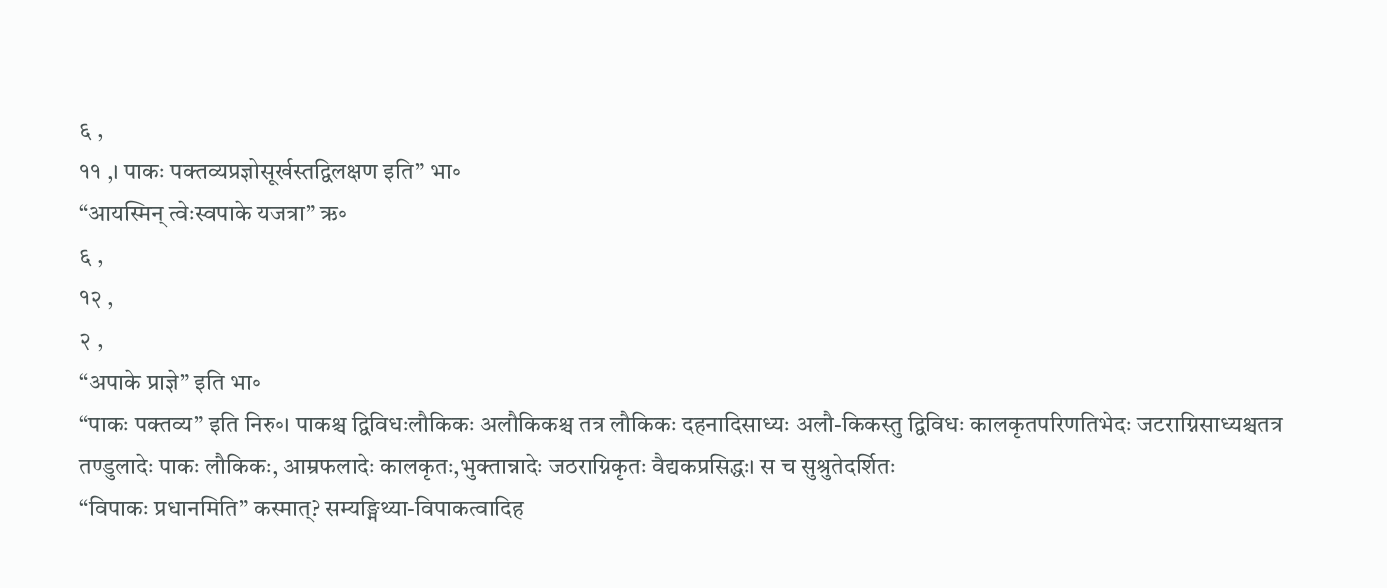६ ,
११ ,। पाकः पक्तव्यप्रज्ञोसूर्खस्तद्विलक्षण इति” भा॰
“आयस्मिन् त्वेःस्वपाके यजत्रा” ऋ॰
६ ,
१२ ,
२ ,
“अपाके प्राज्ञे” इति भा॰
“पाकः पक्तव्य” इति निरु॰। पाकश्च द्विविधःलौकिकः अलौकिकश्च तत्र लौकिकः दहनादिसाध्यः अलौ-किकस्तु द्विविधः कालकृतपरिणतिभेदः जटराग्निसाध्यश्चतत्र तण्डुलादेः पाकः लौकिकः, आम्रफलादेः कालकृतः,भुक्तान्नादेः जठराग्निकृतः वैद्यकप्रसिद्धः। स च सुश्रुतेदर्शितः
“विपाकः प्रधानमिति” कस्मात्? सम्यङ्मिथ्या-विपाकत्वादिह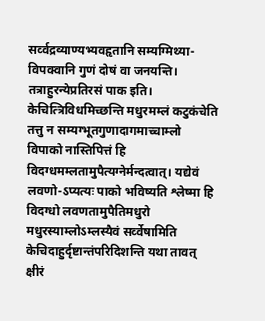सर्व्वद्रव्याण्यभ्यवहृतानि सम्यग्मिथ्या-विपक्वानि गुणं दोषं वा जनयन्ति। तत्राहुरन्येप्रतिरसं पाक इति। केचित्त्रिविधमिच्छन्ति मधुरमम्लं कटुकंचेति तत्तु न सम्यग्भूतगुणादागमाच्चाम्लो विपाको नास्तिपित्तं हि विदग्धमम्लतामुपैत्यग्नेर्मन्दत्वात्। यद्येवं लवणो-ऽप्यत्यः पाको भविष्यति श्लेष्मा हि विदग्धो लवणतामुपैतिमधुरो मधुरस्याम्लोऽम्लस्यैवं सर्व्वेषामिति केचिदाहुर्दृष्टान्तंपरिदिशन्ति यथा तावत् क्षीरं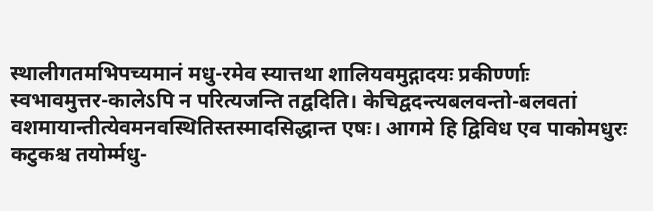स्थालीगतमभिपच्यमानं मधु-रमेव स्यात्तथा शालियवमुद्गादयः प्रकीर्ण्णाः स्वभावमुत्तर-कालेऽपि न परित्यजन्ति तद्वदिति। केचिद्वदन्त्यबलवन्तो-बलवतां वशमायान्तीत्येवमनवस्थितिस्तस्मादसिद्धान्त एषः। आगमे हि द्विविध एव पाकोमधुरः कटुकश्च तयोर्म्मधु-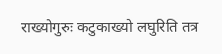राख्योगुरुः कटुकाख्यो लघुरिति तत्र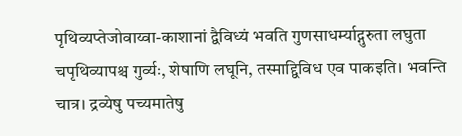पृथिव्यप्तेजोवाय्वा-काशानां द्वैविध्यं भवति गुणसाधर्म्याद्गुरुता लघुता चपृथिव्यापश्च गुर्व्यः, शेषाणि लघूनि, तस्माद्द्विविध एव पाकइति। भवन्ति चात्र। द्रव्येषु पच्यमातेषु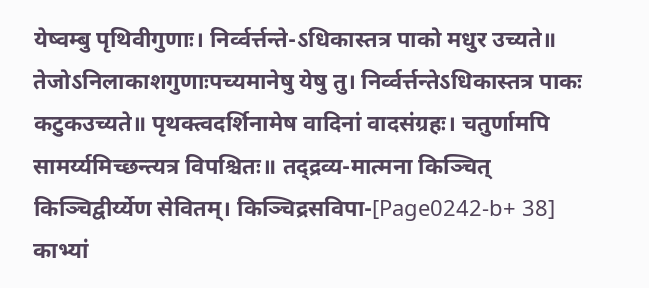येष्वम्बु पृथिवीगुणाः। निर्व्वर्त्तन्ते-ऽधिकास्तत्र पाको मधुर उच्यते॥ तेजोऽनिलाकाशगुणाःपच्यमानेषु येषु तु। निर्व्वर्त्तन्तेऽधिकास्तत्र पाकः कटुकउच्यते॥ पृथक्त्वदर्शिनामेष वादिनां वादसंग्रहः। चतुर्णामपि सामर्य्यमिच्छन्त्यत्र विपश्चितः॥ तद्द्रव्य-मात्मना किञ्चित् किञ्चिद्वीर्य्येण सेवितम्। किञ्चिद्रसविपा-[Page0242-b+ 38] काभ्यां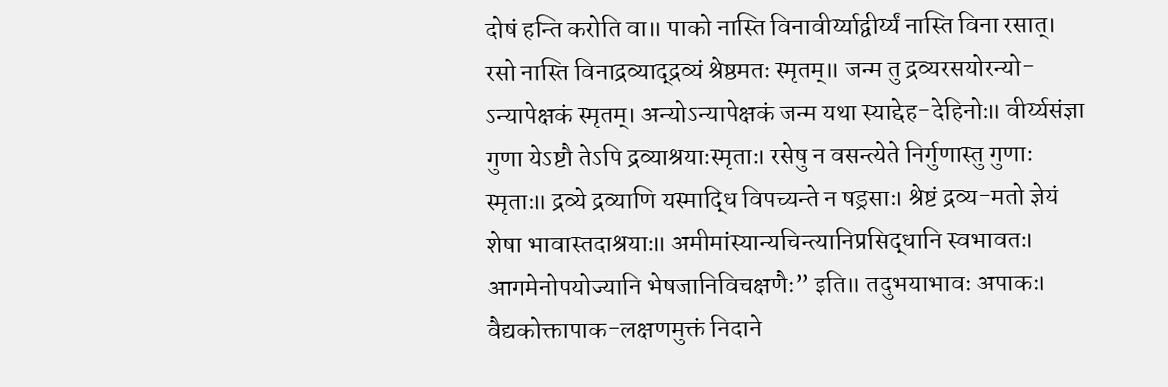दोषं हन्ति करोति वा॥ पाको नास्ति विनावीर्य्याद्वीर्य्यं नास्ति विना रसात्। रसो नास्ति विनाद्रव्याद्द्रव्यं श्रेष्ठमतः स्मृतम्॥ जन्म तु द्रव्यरसयोरन्यो-ऽन्यापेक्षकं स्मृतम्। अन्योऽन्यापेक्षकं जन्म यथा स्याद्देह-देहिनोः॥ वीर्य्यसंज्ञा गुणा येऽष्टौ तेऽपि द्रव्याश्रयाःस्मृताः। रसेषु न वसन्त्येते निर्गुणास्तु गुणाः स्मृताः॥ द्रव्ये द्रव्याणि यस्माद्धि विपच्यन्ते न षड्रसाः। श्रेष्टं द्रव्य-मतो ज्ञेयं शेषा भावास्तदाश्रयाः॥ अमीमांस्यान्यचिन्त्यानिप्रसिद्धानि स्वभावतः। आगमेनोपयोज्यानि भेषजानिविचक्षणैः” इति॥ तदुभयाभावः अपाकः। वैद्यकोक्तापाक-लक्षणमुक्तं निदाने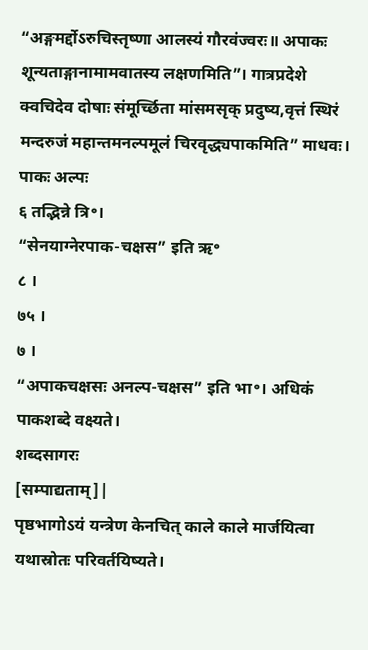“अङ्गमर्द्दोऽरुचिस्तृष्णा आलस्यं गौरवंज्वरः॥ अपाकः शून्यताङ्गानामामवातस्य लक्षणमिति”। गात्रप्रदेशे क्वचिदेव दोषाः संमूर्च्छिता मांसमसृक् प्रदुष्य,वृत्तं स्थिरं मन्दरुजं महान्तमनल्पमूलं चिरवृद्ध्यपाकमिति” माधवः। पाकः अल्पः
६ तद्भिन्ने त्रि॰।
“सेनयाग्नेरपाक-चक्षस” इति ऋ॰
८ ।
७५ ।
७ ।
“अपाकचक्षसः अनल्प-चक्षस” इति भा॰। अधिकं पाकशब्दे वक्ष्यते।
शब्दसागरः
[सम्पाद्यताम्]|
पृष्ठभागोऽयं यन्त्रेण केनचित् काले काले मार्जयित्वा यथास्रोतः परिवर्तयिष्यते।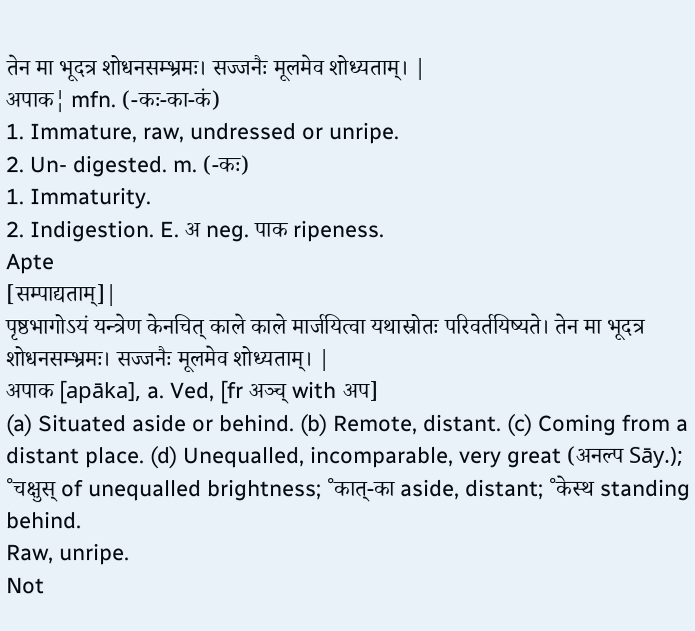तेन मा भूदत्र शोधनसम्भ्रमः। सज्जनैः मूलमेव शोध्यताम्। |
अपाक¦ mfn. (-कः-का-कं)
1. Immature, raw, undressed or unripe.
2. Un- digested. m. (-कः)
1. Immaturity.
2. Indigestion. E. अ neg. पाक ripeness.
Apte
[सम्पाद्यताम्]|
पृष्ठभागोऽयं यन्त्रेण केनचित् काले काले मार्जयित्वा यथास्रोतः परिवर्तयिष्यते। तेन मा भूदत्र शोधनसम्भ्रमः। सज्जनैः मूलमेव शोध्यताम्। |
अपाक [apāka], a. Ved, [fr अञ्च् with अप]
(a) Situated aside or behind. (b) Remote, distant. (c) Coming from a distant place. (d) Unequalled, incomparable, very great (अनल्प Sāy.); ˚चक्षुस् of unequalled brightness; ˚कात्-का aside, distant; ˚केस्थ standing behind.
Raw, unripe.
Not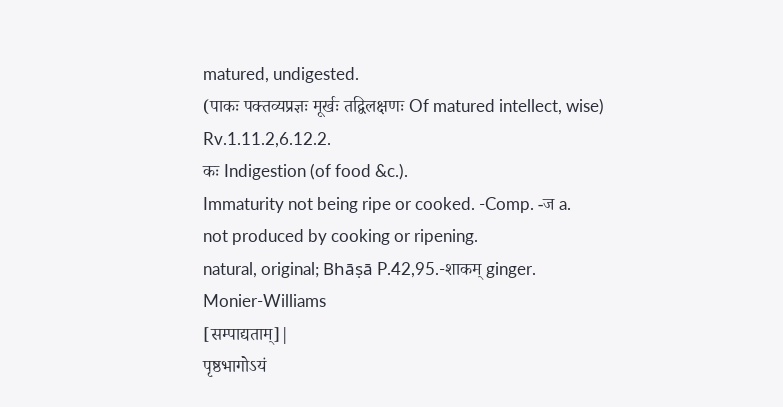matured, undigested.
(पाकः पक्तव्यप्रज्ञः मूर्खः तद्विलक्षणः Of matured intellect, wise) Rv.1.11.2,6.12.2.
कः Indigestion (of food &c.).
Immaturity not being ripe or cooked. -Comp. -ज a.
not produced by cooking or ripening.
natural, original; Bhāṣā P.42,95.-शाकम् ginger.
Monier-Williams
[सम्पाद्यताम्]|
पृष्ठभागोऽयं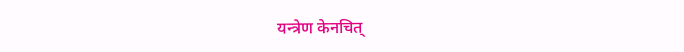यन्त्रेण केनचित्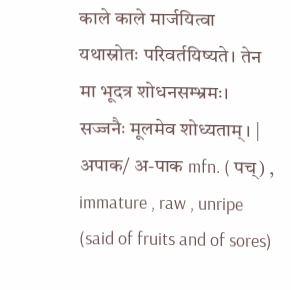काले काले मार्जयित्वा यथास्रोतः परिवर्तयिष्यते। तेन मा भूदत्र शोधनसम्भ्रमः। सज्जनैः मूलमेव शोध्यताम्। |
अपाक/ अ-पाक mfn. ( पच्) , immature , raw , unripe (said of fruits and of sores)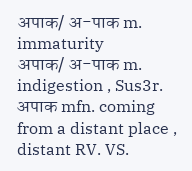अपाक/ अ-पाक m. immaturity
अपाक/ अ-पाक m. indigestion , Sus3r.
अपाक mfn. coming from a distant place , distant RV. VS.